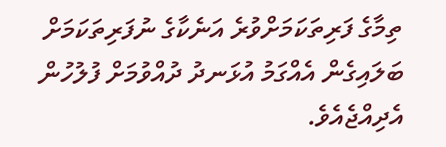ތިމާގެ ފަރިތަކަމަށްވުރެ އަނެކާގެ ނުފަރިތަކަމަށް ބަލައިގެން އެއްގަމު އުޅަނދު ދުއްވުމަށް ފުލުހުން އެދިއްޖެއެވެ.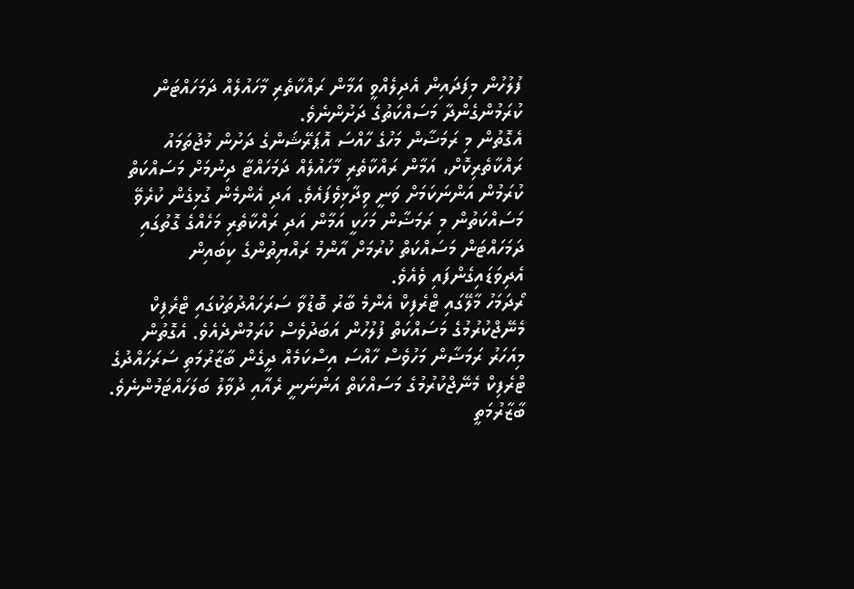ފުލުހުން މިފަދައިން އެދިލެއްވީ އަމާން ރައްކާތެރި މާހައުލެއް ދަމަހައްޓަން ކުރަމުންގެންދާ މަސައްކަތުގެ ދަށުންނެވެ.
އެގޮތުން މި ރަމަޟާން މަހުގެ ހާއްސަ އޮޕަރޭޝަންގެ ދަށުން މުޖުތަމައު ރައްކާތެރިކޮށް، އަމާން ރައްކާތެރި މާހައުލެއް ދަމަހައްޓާ ދިނުމަށް މަސައްކަތް ކުރަމުން އަންނަކަމަށް ވަނީ ވިދާޅިވެފައެވެ. އަދި އެންމެން ގުޅިގެން ކުރެވޭ މަސައްކަތުން މި ރަމަޟާން މަހަކީ އަމާން އަދި ރައްކާތެރި މަހެއްގެ ގޮތުގައި ދަމަހައްޓަން މަސައްކަތް ކުރުމަށް އާންމު ރައްޔިތުންގެ ކިބައިން އެދިވަޑައިގެންފައި ވެއެވެ.
ރޯދަމަހު މާލޭގައި ޓްރެފިކް އެންމެ ބާރު ބޮޑުވާ ސަރަހައްދުތަކުގައި ޓްރެފިކް މެނޭޖްކުރުމުގެ މަސައްކަތް ފުލުހުން އަބަދުވެސް ކުރަމުންދެއެވެ. އެގޮތުން މިއަހަރު ރަމަޟާން މަހުވެސް ހާއްސަ އިސްކަމެއް ދީގެން ބާޒާރުމަތި ސަރަހައްދުގެ ޓްރެފިކް މެނޭޖްކުރުމުގެ މަސައްކަތް އަންނަނީ ރެއާއި ދުވާލު ބަލަހައްޓަމުންނެވެ.
ބާޒާރުމަތީ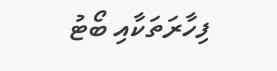ފިހާރަތަކާއި ބޯޓު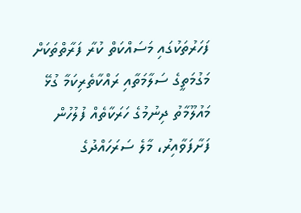ފަހަރުތަކުގައި މަސައްކަތް ކުރާ ފަރާތްތަކަށް މަގުމަތީގެ ސަލާމަތާއި ރައްކާތެރިކަމާ ގުޅޭ މައުލޫމާތު ދިނުމުގެ ހަރަކާތެއް ފުލުހުން ފަށާފަވާއިރު، މާލެ ސަރަހައްދުގެ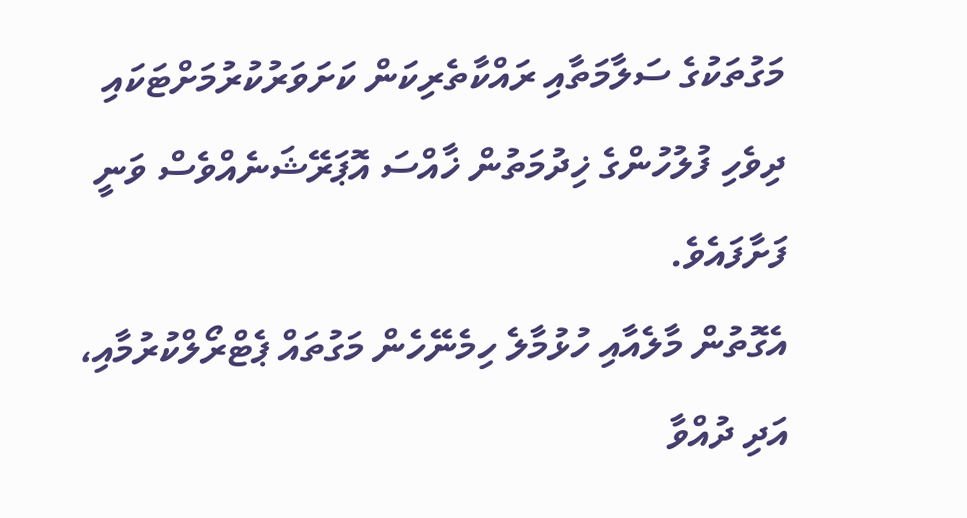މަގުތަކުގެ ސަލާމަތާއި ރައްކާތެރިކަން ކަށަވަރުކުރުމަށްޓަކައި ދިވެހި ފުލުހުންގެ ޚިދުމަތުން ޚާއްސަ އޮޕަރޭޝަނެއްވެސް ވަނީ ފަށާފައެވެ.
އެގޮތުން މާލެއާއި ހުޅުމާލެ ހިމެނޭހެން މަގުތައް ޕެޓްރޯލްކުރުމާއި، އަދި ދުއްވާ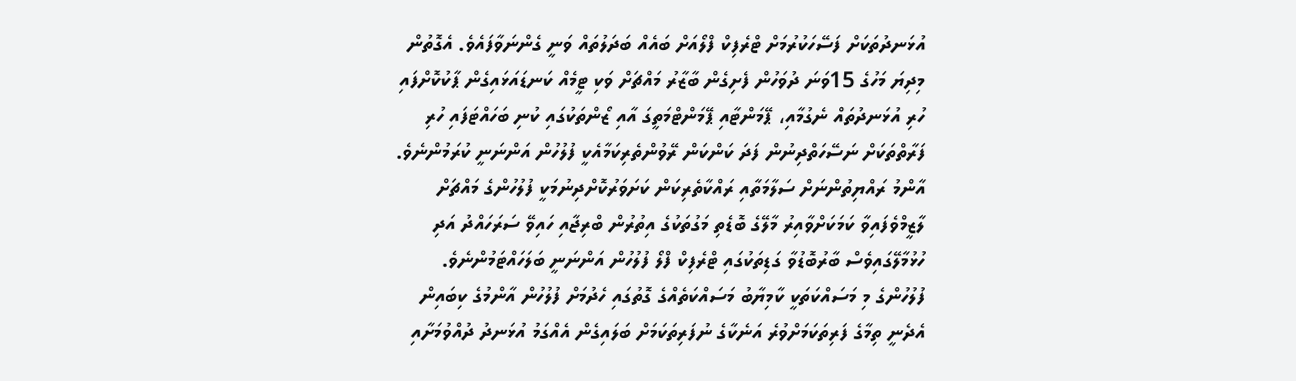އުޅަނދުތަކަށް ފަސޭހަކުރުމަށް ޓްރެފިކް ފްލޯއަށް ބައެއް ބަދަލުތައް ވަނީ ގެންނަވާފައެވެ. އެގޮތުން މިދިޔަ މަހުގެ 15ވަނަ ދުވަހުން ފެށިގެން ބާޒާރު މައްޗަށް ވަކި ޓީމެއް ކަނޑައަޅައިގެން ޕާކުކޮށްފައި ހުރި އުޅަނދުތައް ނެގުމާއި، ޕޭމަންޓާއި ޕޭމަންޓްމަތީގަ އާއި ޒޯންތަކުގައި ކުނި ބަހައްޓަފައި ހުރި ފަރާތްތަކަށް ނަސޭހަތްދިނުން ފަދަ ކަންކަން ރޭވުންތެރިކަމާއެކީ ފުލުހުން އަންނަނީ ކުރަމުންނެވެ.
އާންމު ރައްޔިތުންނަށް ސަލާމަތާއި ރައްކާތެރިކަން ކަށަވަރުކޮށްދިނުމަކީ ފުލުހުންގެ މައްޗަށް ލާޒީމްވެފައިވާ ކަމަކަށްވާއިރު މާލޭގެ ބޮޑެތި މަގުތަކުގެ އިތުރުން ބްރިޖާއި ހައިވޭ ސަރަހައްދު އަދި ހުޅުމާލޭގައިވެސް ބާރުބޮޑުވާ ގަޑިތަކުގައި ޓްރެފިކް ފްލޯ ފުލުހުން އަންނަނީ ބަލަހައްޓަމުންނެވެ.
ފުލުހުންގެ މި މަސައްކަތަކީ ކާމިޔާބު މަސައްކަތެއްގެ ގޮތުގައި ހެދުމަށް ފުލުހުން އާންމުގެ ކިބައިން އެދެނީ ތިމާގެ ފަރިތަކަމަށްވުރެ އަނެކާގެ ނުފަރިތަކަމަށް ބަލައިގެން އެއްގަމު އުޅަނދު ދުއްވުމަށާއި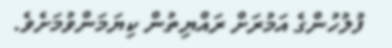ފުލުހުންގެ އަމުރަށް ރައްޔިތުން ކިޔަމަންވުމަށެވެ.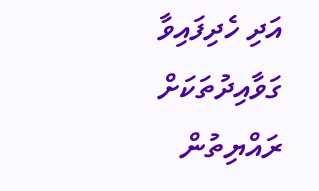އަދި ހެދިފައިވާ ގަވާއިދުތަކަށް ރައްޔިތުން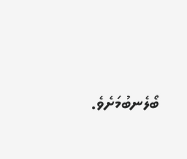ބޯލެނބުމަށެވެ.